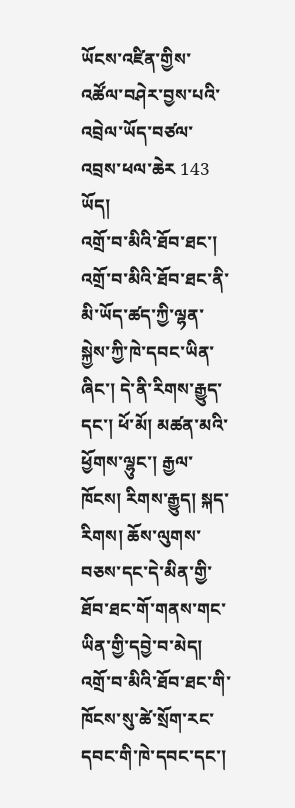ཡོངས་འཛིན་གྱིས་འཚོལ་བཤེར་བྱས་པའི་འབྲེལ་ཡོད་བཙལ་འབྲས་ཕལ་ཆེར 143 ཡོད།
འགྲོ་བ་མིའི་ཐོབ་ཐང་།
འགྲོ་བ་མིའི་ཐོབ་ཐང་ནི་མི་ཡོད་ཚད་ཀྱི་ལྷན་སྐྱེས་ཀྱི་ཁེ་དབང་ཡིན་ཞིང་། དེ་ནི་རིགས་རྒྱུད་དང་། ཕོ་མོ། མཚན་མའི་ཕྱོགས་ལྷུང་། རྒྱལ་ཁོངས། རིགས་རྒྱུད། སྐད་རིགས། ཆོས་ལུགས་བཅས་དང་དེ་མིན་གྱི་ཐོབ་ཐང་གོ་གནས་གང་ཡིན་གྱི་དབྱེ་བ་མེད། འགྲོ་བ་མིའི་ཐོབ་ཐང་གི་ཁོངས་སུ་ཚེ་སྲོག་རང་དབང་གི་ཁེ་དབང་དང་།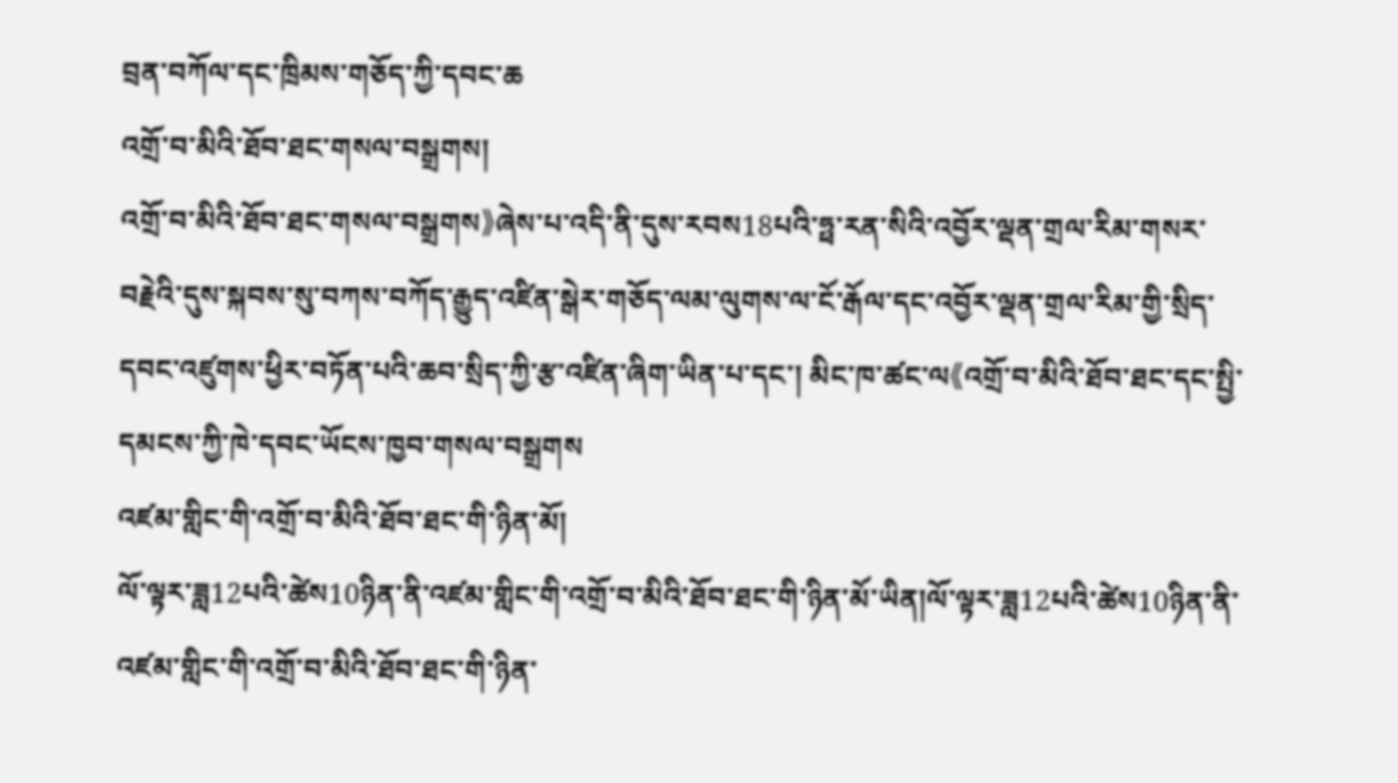བྲན་བཀོལ་དང་ཁྲིམས་གཅོད་ཀྱི་དབང་ཆ
འགྲོ་བ་མིའི་ཐོབ་ཐང་གསལ་བསྒྲགས།
འགྲོ་བ་མིའི་ཐོབ་ཐང་གསལ་བསྒྲགས》ཞེས་པ་འདི་ནི་དུས་རབས18པའི་ཧྥ་རན་སིའི་འབྱོར་ལྡན་གྲལ་རིམ་གསར་བརྗེའི་དུས་སྐབས་སུ་བཀས་བཀོད་རྒྱུད་འཛིན་སྒེར་གཅོད་ལམ་ལུགས་ལ་ངོ་རྒོལ་དང་འབྱོར་ལྡན་གྲལ་རིམ་གྱི་སྲིད་དབང་འཛུགས་ཕྱིར་བཏོན་པའི་ཆབ་སྲིད་ཀྱི་རྩ་འཛིན་ཞིག་ཡིན་པ་དང་། མིང་ཁ་ཚང་ལ《འགྲོ་བ་མིའི་ཐོབ་ཐང་དང་སྤྱི་དམངས་ཀྱི་ཁེ་དབང་ཡོངས་ཁྱབ་གསལ་བསྒྲགས
འཛམ་གླིང་གི་འགྲོ་བ་མིའི་ཐོབ་ཐང་གི་ཉིན་མོ།
ལོ་ལྟར་ཟླ12པའི་ཚེས10ཉིན་ནི་འཛམ་གླིང་གི་འགྲོ་བ་མིའི་ཐོབ་ཐང་གི་ཉིན་མོ་ཡིན།ལོ་ལྟར་ཟླ12པའི་ཚེས10ཉིན་ནི་འཛམ་གླིང་གི་འགྲོ་བ་མིའི་ཐོབ་ཐང་གི་ཉིན་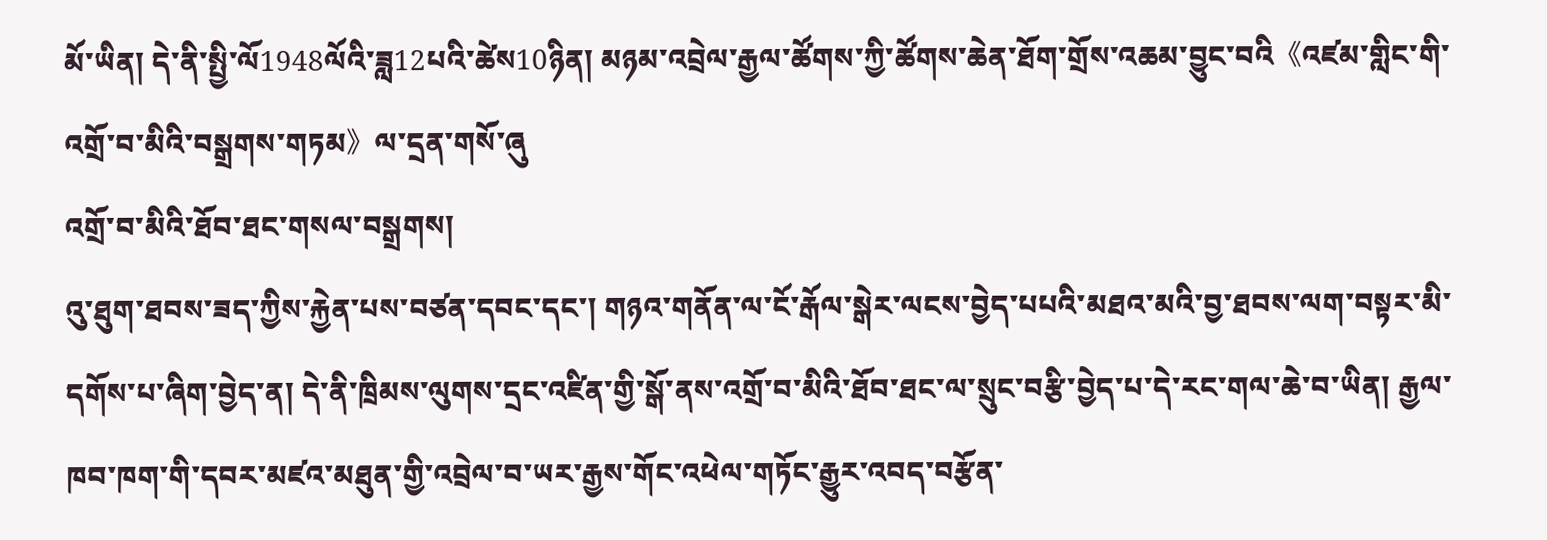མོ་ཡིན། དེ་ནི་སྤྱི་ལོ1948ལོའི་ཟླ12པའི་ཚེས10ཉིན། མཉམ་འབྲེལ་རྒྱལ་ཚོགས་ཀྱི་ཚོགས་ཆེན་ཐོག་གྲོས་འཆམ་བྱུང་བའི《འཛམ་གླིང་གི་འགྲོ་བ་མིའི་བསྒྲགས་གཏམ》ལ་དྲན་གསོ་ཞུ
འགྲོ་བ་མིའི་ཐོབ་ཐང་གསལ་བསྒྲགས།
འུ་ཐུག་ཐབས་ཟད་ཀྱིས་རྐྱེན་པས་བཙན་དབང་དང་། གཉའ་གནོན་ལ་ངོ་རྒོལ་སྒེར་ལངས་བྱེད་པཔའི་མཐའ་མའི་བྱ་ཐབས་ལག་བསྟར་མི་དགོས་པ་ཞིག་བྱེད་ན། དེ་ནི་ཁྲིམས་ལུགས་དྲང་འཛིན་གྱི་སྒོ་ནས་འགྲོ་བ་མིའི་ཐོབ་ཐང་ལ་སྲུང་བརྩི་བྱེད་པ་དེ་རང་གལ་ཆེ་བ་ཡིན། རྒྱལ་ཁབ་ཁག་གི་དབར་མཛའ་མཐུན་གྱི་འབྲེལ་བ་ཡར་རྒྱས་གོང་འཕེལ་གཏོང་རྒྱུར་འབད་བརྩོན་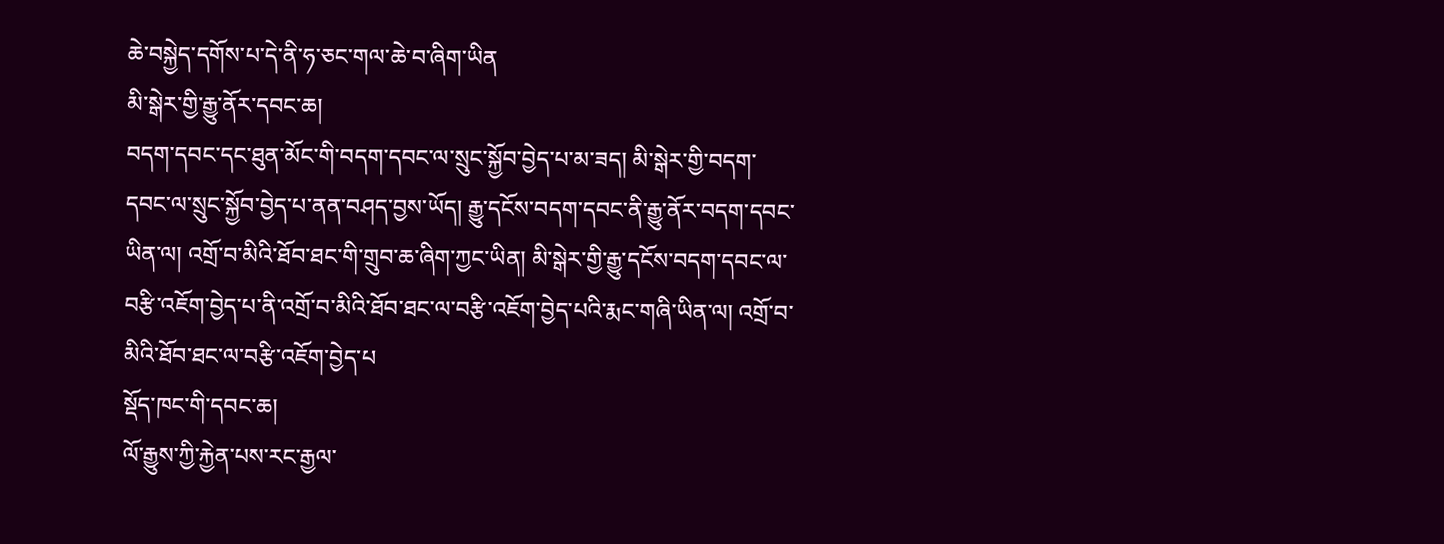ཆེ་བསྐྱེད་དགོས་པ་དེ་ནི་ཧ་ཅང་གལ་ཆེ་བ་ཞིག་ཡིན
མི་སྒེར་གྱི་རྒྱུ་ནོར་དབང་ཆ།
བདག་དབང་དང་ཐུན་མོང་གི་བདག་དབང་ལ་སྲུང་སྐྱོབ་བྱེད་པ་མ་ཟད། མི་སྒེར་གྱི་བདག་དབང་ལ་སྲུང་སྐྱོབ་བྱེད་པ་ནན་བཤད་བྱས་ཡོད། རྒྱུ་དངོས་བདག་དབང་ནི་རྒྱུ་ནོར་བདག་དབང་ཡིན་ལ། འགྲོ་བ་མིའི་ཐོབ་ཐང་གི་གྲུབ་ཆ་ཞིག་ཀྱང་ཡིན། མི་སྒེར་གྱི་རྒྱུ་དངོས་བདག་དབང་ལ་བརྩི་འཇོག་བྱེད་པ་ནི་འགྲོ་བ་མིའི་ཐོབ་ཐང་ལ་བརྩི་འཇོག་བྱེད་པའི་རྨང་གཞི་ཡིན་ལ། འགྲོ་བ་མིའི་ཐོབ་ཐང་ལ་བརྩི་འཇོག་བྱེད་པ
སྡོད་ཁང་གི་དབང་ཆ།
ལོ་རྒྱུས་ཀྱི་རྐྱེན་པས་རང་རྒྱལ་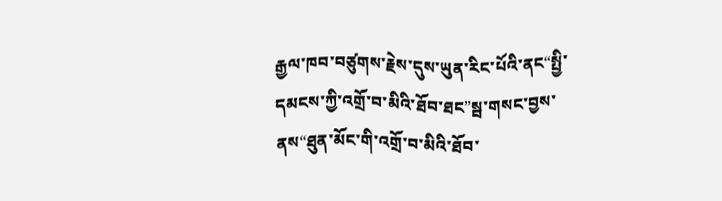རྒྱལ་ཁབ་བཙུགས་རྗེས་དུས་ཡུན་རིང་པོའི་ནང“སྤྱི་དམངས་ཀྱི་འགྲོ་བ་མིའི་ཐོབ་ཐང”སྦ་གསང་བྱས་ནས“ཐུན་མོང་གི་འགྲོ་བ་མིའི་ཐོབ་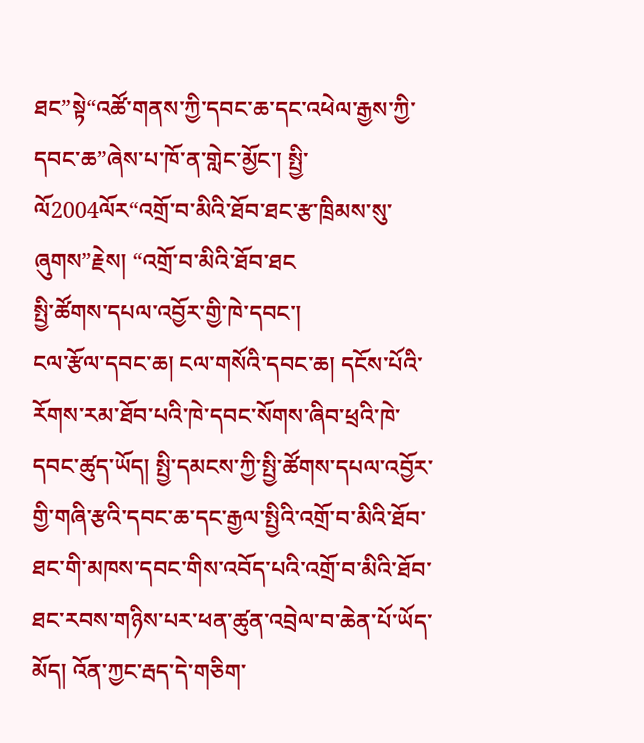ཐང”སྟེ“འཚོ་གནས་ཀྱི་དབང་ཆ་དང་འཕེལ་རྒྱས་ཀྱི་དབང་ཆ”ཞེས་པ་ཁོ་ན་གླེང་མྱོང་། སྤྱི་ལོ2004ལོར“འགྲོ་བ་མིའི་ཐོབ་ཐང་རྩ་ཁྲིམས་སུ་ཞུགས”རྗེས། “འགྲོ་བ་མིའི་ཐོབ་ཐང
སྤྱི་ཚོགས་དཔལ་འབྱོར་གྱི་ཁེ་དབང་།
ངལ་རྩོལ་དབང་ཆ། ངལ་གསོའི་དབང་ཆ། དངོས་པོའི་རོགས་རམ་ཐོབ་པའི་ཁེ་དབང་སོགས་ཞིབ་ཕྲའི་ཁེ་དབང་ཚུད་ཡོད། སྤྱི་དམངས་ཀྱི་སྤྱི་ཚོགས་དཔལ་འབྱོར་གྱི་གཞི་རྩའི་དབང་ཆ་དང་རྒྱལ་སྤྱིའི་འགྲོ་བ་མིའི་ཐོབ་ཐང་གི་མཁས་དབང་གིས་འབོད་པའི་འགྲོ་བ་མིའི་ཐོབ་ཐང་རབས་གཉིས་པར་ཕན་ཚུན་འབྲེལ་བ་ཆེན་པོ་ཡོད་མོད། འོན་ཀྱང་རྦད་དེ་གཅིག་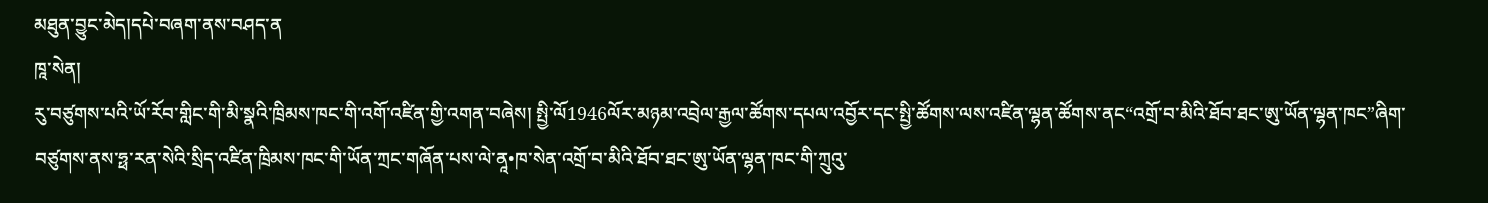མཐུན་བྱུང་མེད།དཔེ་བཞག་ནས་བཤད་ན
ཁཱ་སེན།
རུ་བཙུགས་པའི་ཡོ་རོབ་གླིང་གི་མི་སྣའི་ཁྲིམས་ཁང་གི་འགོ་འཛིན་གྱི་འགན་བཞེས། སྤྱི་ལོ1946ལོར་མཉམ་འབྲེལ་རྒྱལ་ཚོགས་དཔལ་འབྱོར་དང་སྤྱི་ཚོགས་ལས་འཛིན་ལྷན་ཚོགས་ནང“འགྲོ་བ་མིའི་ཐོབ་ཐང་ཨུ་ཡོན་ལྷན་ཁང”ཞིག་བཙུགས་ནས་ཧྥ་རན་སེའི་སྲིད་འཛིན་ཁྲིམས་ཁང་གི་ཡོན་ཀྲང་གཞོན་པས་ལེ་ནཱ•ཁ་སེན་འགྲོ་བ་མིའི་ཐོབ་ཐང་ཨུ་ཡོན་ལྷན་ཁང་གི་ཀྲུའུ་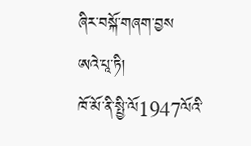ཞིར་བསྐོ་གཞག་བྱས
ཨའེ་པཱ་ཏི།
ཁོ་མོ་ནི་སྤྱི་ལོ1947ལོའི་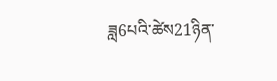ཟླ6པའི་ཚེས21ཉིན་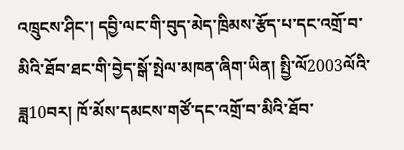འཁྲུངས་ཤིང་། དབྱི་ལང་གི་བུད་མེད་ཁྲིམས་རྩོད་པ་དང་འགྲོ་བ་མིའི་ཐོབ་ཐང་གི་བྱེད་སྒོ་སྤེལ་མཁན་ཞིག་ཡིན། སྤྱི་ལོ2003ལོའི་ཟླ10བར། ཁོ་མོས་དམངས་གཙོ་དང་འགྲོ་བ་མིའི་ཐོབ་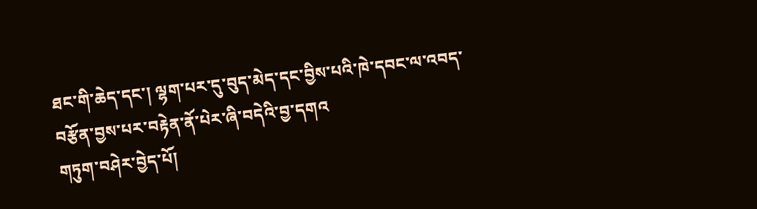ཐང་གི་ཆེད་དང་། ལྷག་པར་དུ་བུད་མེད་དང་བྱིས་པའི་ཁེ་དབང་ལ་འབད་བརྩོན་བྱས་པར་བརྟེན་ནོ་པེར་ཞི་བདེའི་བྱ་དགའ
གཏུག་བཤེར་བྱེད་པོ།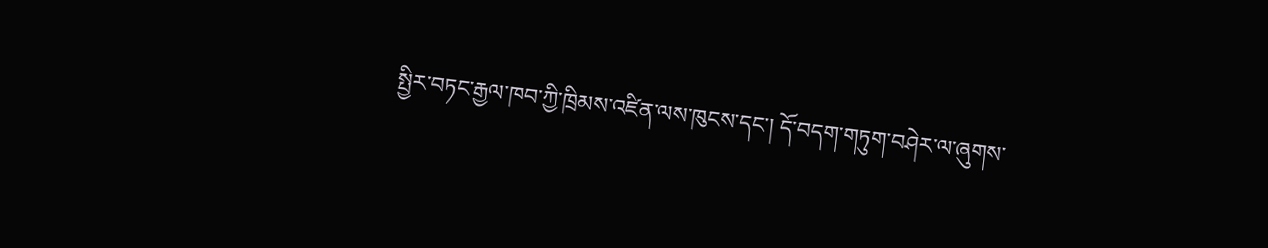སྤྱིར་བཏང་རྒྱལ་ཁབ་ཀྱི་ཁྲིམས་འཛིན་ལས་ཁུངས་དང་། དོ་བདག་གཏུག་བཤེར་ལ་ཞུགས་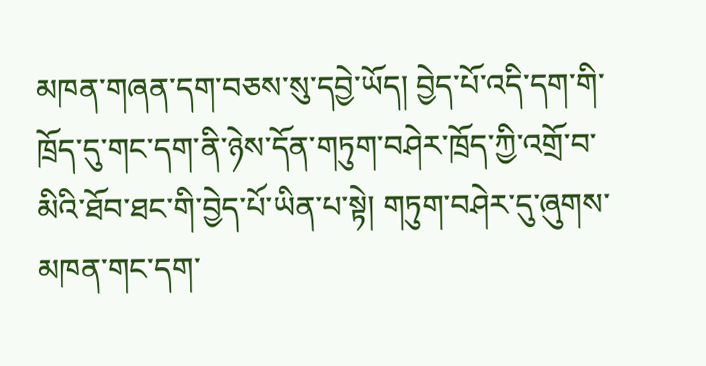མཁན་གཞན་དག་བཅས་སུ་དབྱེ་ཡོད། བྱེད་པོ་འདི་དག་གི་ཁྲོད་དུ་གང་དག་ནི་ཉེས་དོན་གཏུག་བཤེར་ཁྲོད་ཀྱི་འགྲོ་བ་མིའི་ཐོབ་ཐང་གི་བྱེད་པོ་ཡིན་པ་སྟེ། གཏུག་བཤེར་དུ་ཞུགས་མཁན་གང་དག་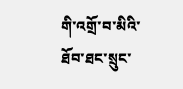གི་འགྲོ་བ་མིའི་ཐོབ་ཐང་སྲུང་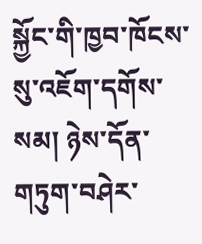སྐྱོང་གི་ཁྱབ་ཁོངས་སུ་འཇོག་དགོས་སམ། ཉེས་དོན་གཏུག་བཤེར་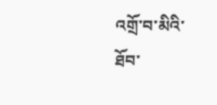འགྲོ་བ་མིའི་ཐོབ་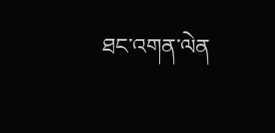ཐང་འགན་ལེན